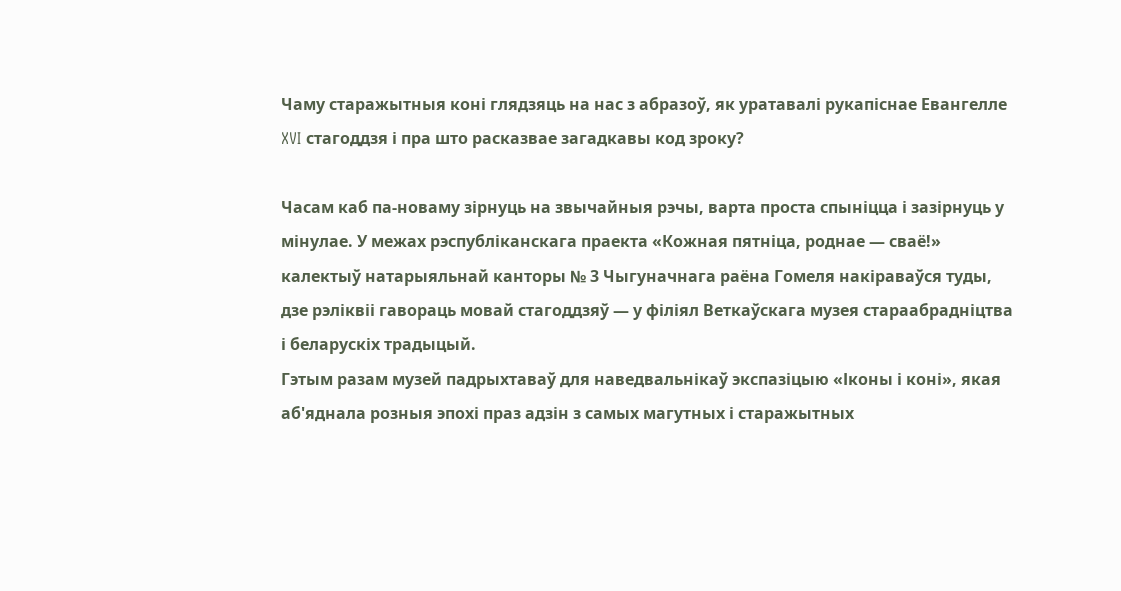Чаму старажытныя коні глядзяць на нас з абразоў, як уратавалі рукапіснае Евангелле XVI стагоддзя і пра што расказвае загадкавы код зроку?

Часам каб па-новаму зірнуць на звычайныя рэчы, варта проста спыніцца і зазірнуць у мінулае. У межах рэспубліканскага праекта «Кожная пятніца, роднае — сваё!» калектыў натарыяльнай канторы № 3 Чыгуначнага раёна Гомеля накіраваўся туды, дзе рэліквіі гавораць мовай стагоддзяў — у філіял Веткаўскага музея стараабрадніцтва і беларускіх традыцый.
Гэтым разам музей падрыхтаваў для наведвальнікаў экспазіцыю «Іконы і коні», якая аб'яднала розныя эпохі праз адзін з самых магутных і старажытных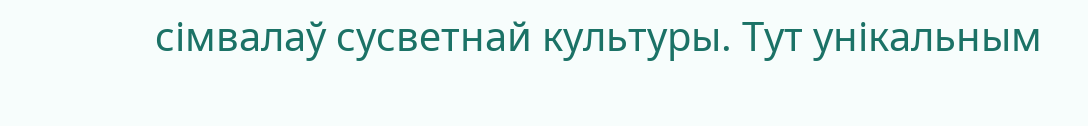сімвалаў сусветнай культуры. Тут унікальным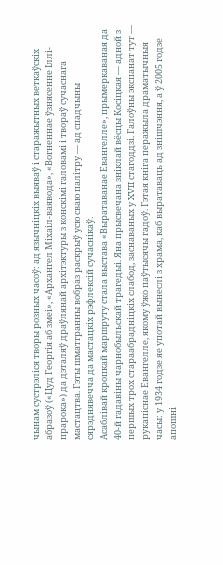чынам сустрэліся творы розных часоў: ад язычніцкіх выяваў і старажытных веткаўскіх абразоў («Цуд Георгія аб змеі», «Архангел Міхаіл-ваявода», «Вогненнае ўзнясенне Іллі-прарока») да дэталяў драўлянай архітэктуры з конскімі галовамі і твораў сучаснага мастацтва. Гэты шматгранны вобраз раскрыў усю сваю палітру — ад спадчыны сярэднявечча да мастацкіх рэфлексій сучаснікаў.
Асаблівай кропкай маршруту стала выстава «Выратаванае Евангелле», прымеркаваная да 40-й гадавіны чарнобыльскай трагедыі. Яна прысвечана зніклай вёсцы Косіцкая — адной з першых трох стараабрадніцкіх слабод, заснаваных у XVII стагоддзі. Галоўны экспанат тут — рукапіснае Евангелле, якому ўжо паўтысячы гадоў. Гэтая кніга перажыла драматычныя часы: у 1934 годзе яе употай вынеслі з храма, каб выратаваць ад знішчэння, а ў 2005 годзе апошні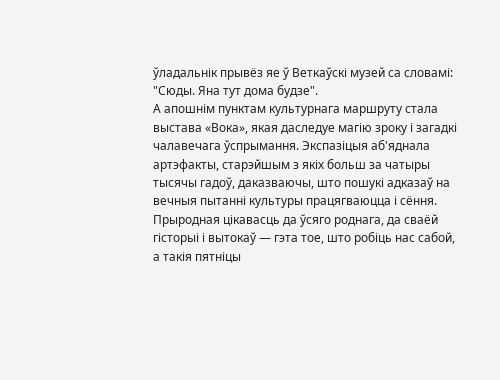ўладальнік прывёз яе ў Веткаўскі музей са словамі: "Сюды. Яна тут дома будзе".
А апошнім пунктам культурнага маршруту стала выстава «Вока», якая даследуе магію зроку і загадкі чалавечага ўспрымання. Экспазіцыя аб'яднала артэфакты, старэйшым з якіх больш за чатыры тысячы гадоў, даказваючы, што пошукі адказаў на вечныя пытанні культуры працягваюцца і сёння.
Прыродная цікавасць да ўсяго роднага, да сваёй гісторыі і вытокаў — гэта тое, што робіць нас сабой, а такія пятніцы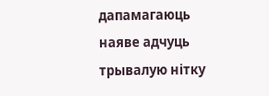дапамагаюць наяве адчуць трывалую нітку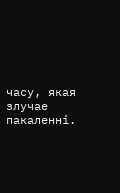часу, якая злучае пакаленні.